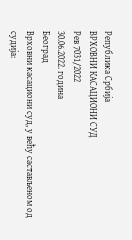Република Србија
ВРХОВНИ КАСАЦИОНИ СУД
Рев 7031/2022
30.06.2022. година
Београд
Врховни касациони суд, у већу састављеном од судија: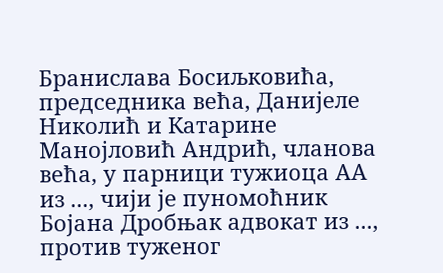Бранислава Босиљковића, председника већа, Данијеле Николић и Катарине Манојловић Андрић, чланова већа, у парници тужиoца АА из ..., чији је пуномоћник Бојана Дробњак адвокат из ..., против туженог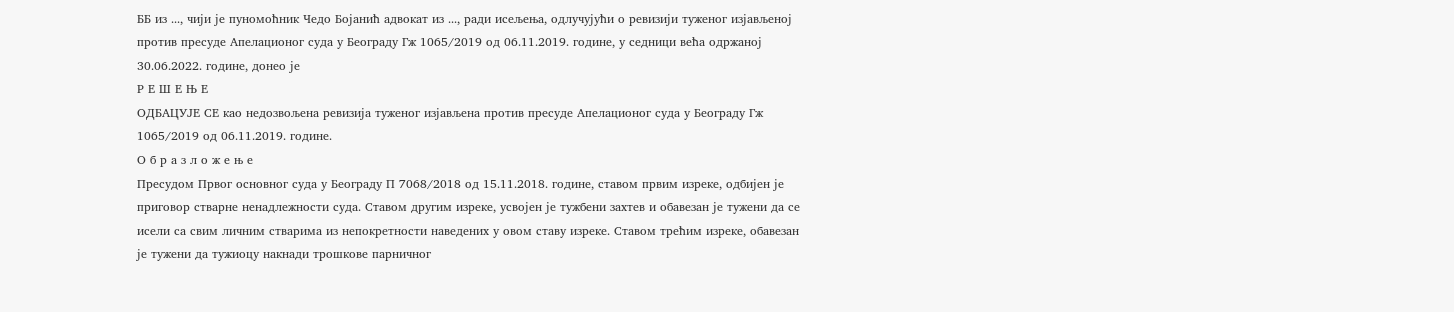ББ из ..., чији је пуномоћник Чедо Бојанић адвокат из ..., ради исељења, одлучујући о ревизији туженог изјављеној против пресуде Апелационог суда у Београду Гж 1065/2019 од 06.11.2019. године, у седници већа одржаној 30.06.2022. године, донео је
Р Е Ш Е Њ Е
ОДБАЦУЈЕ СЕ као недозвољена ревизија туженог изјављена против пресуде Апелационог суда у Београду Гж 1065/2019 од 06.11.2019. године.
О б р а з л о ж е њ е
Пресудом Првог основног суда у Београду П 7068/2018 од 15.11.2018. године, ставом првим изреке, одбијен је приговор стварне ненадлежности суда. Ставом другим изреке, усвојен је тужбени захтев и обавезан је тужени да се исели са свим личним стварима из непокретности наведених у овом ставу изреке. Ставом трећим изреке, обавезан је тужени да тужиоцу накнади трошкове парничног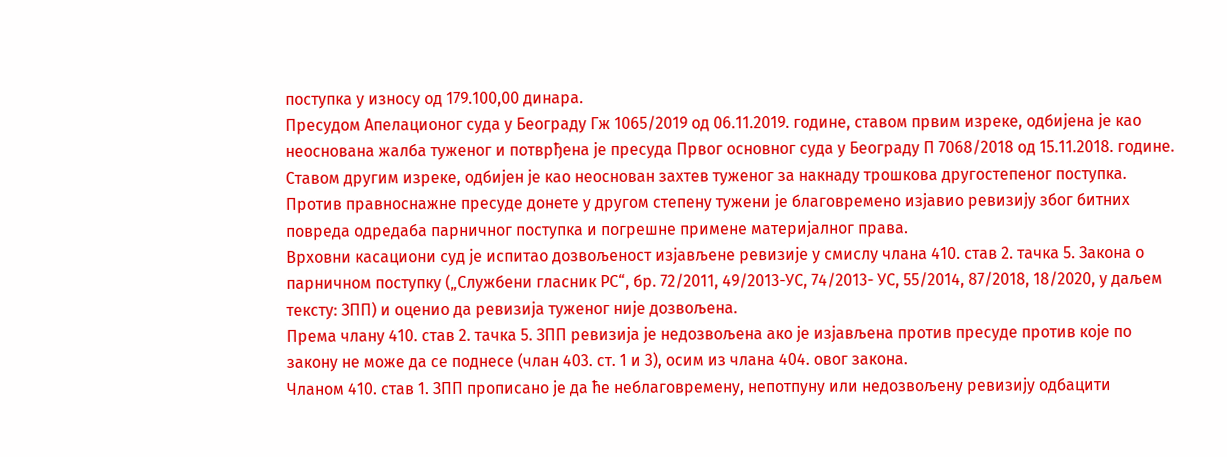поступка у износу од 179.100,00 динара.
Пресудом Апелационог суда у Београду Гж 1065/2019 од 06.11.2019. године, ставом првим изреке, одбијена је као неоснована жалба туженог и потврђена је пресуда Првог основног суда у Београду П 7068/2018 од 15.11.2018. године. Ставом другим изреке, одбијен је као неоснован захтев туженог за накнаду трошкова другостепеног поступка.
Против правноснажне пресуде донете у другом степену тужени је благовремено изјавио ревизију због битних повреда одредаба парничног поступка и погрешне примене материјалног права.
Врховни касациони суд је испитао дозвољеност изјављене ревизије у смислу члана 410. став 2. тачка 5. Закона о парничном поступку („Службени гласник РС“, бр. 72/2011, 49/2013-УС, 74/2013- УС, 55/2014, 87/2018, 18/2020, у даљем тексту: ЗПП) и оценио да ревизија туженог није дозвољена.
Према члану 410. став 2. тачка 5. ЗПП ревизија је недозвољена ако је изјављена против пресуде против које по закону не може да се поднесе (члан 403. ст. 1 и 3), осим из члана 404. овог закона.
Чланом 410. став 1. ЗПП прописано је да ће неблаговремену, непотпуну или недозвољену ревизију одбацити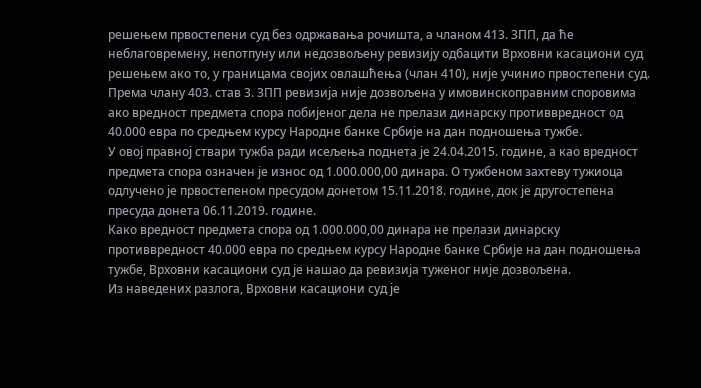решењем првостепени суд без одржавања рочишта, а чланом 413. ЗПП, да ће неблаговремену, непотпуну или недозвољену ревизију одбацити Врховни касациони суд решењем ако то, у границама својих овлашћења (члан 410), није учинио првостепени суд.
Према члану 403. став 3. ЗПП ревизија није дозвољена у имовинскоправним споровима ако вредност предмета спора побијеног дела не прелази динарску противвредност од 40.000 евра по средњем курсу Народне банке Србије на дан подношења тужбе.
У овој правној ствари тужба ради исељења поднета је 24.04.2015. године, а као вредност предмета спора означен је износ од 1.000.000,00 динара. О тужбеном захтеву тужиоца одлучено је првостепеном пресудом донетом 15.11.2018. године, док је другостепена пресуда донета 06.11.2019. године.
Како вредност предмета спора од 1.000.000,00 динара не прелази динарску противвредност 40.000 евра по средњем курсу Народне банке Србије на дан подношења тужбе, Врховни касациони суд је нашао да ревизија туженог није дозвољена.
Из наведених разлога, Врховни касациони суд је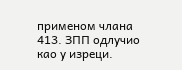применом члана 413. ЗПП одлучио као у изреци.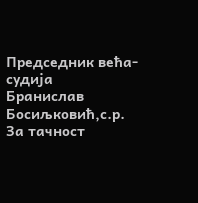Председник већа-судија
Бранислав Босиљковић,с.р.
За тачност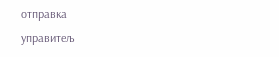отправка
управитељ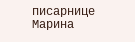писарнице
Марина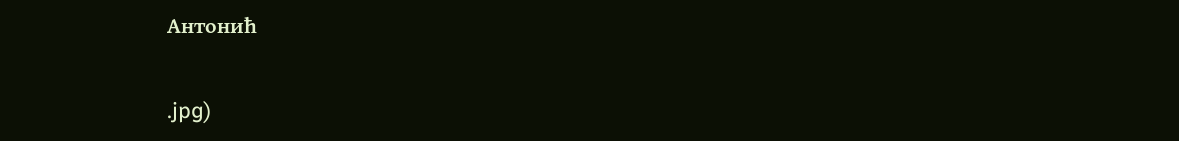Антонић

.jpg)